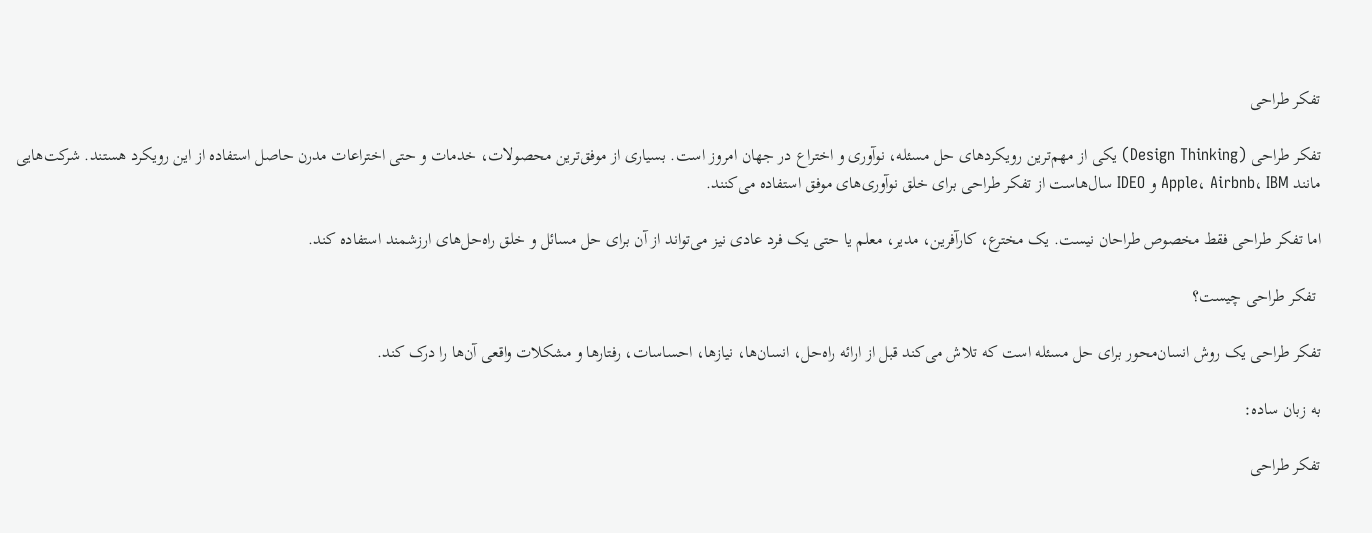تفکر طراحی

تفکر طراحی (Design Thinking) یکی از مهم‌ترین رویکردهای حل مسئله، نوآوری و اختراع در جهان امروز است. بسیاری از موفق‌ترین محصولات، خدمات و حتی اختراعات مدرن حاصل استفاده از این رویکرد هستند. شرکت‌هایی مانند Apple، Airbnb، IBM و IDEO سال‌هاست از تفکر طراحی برای خلق نوآوری‌های موفق استفاده می‌کنند.

اما تفکر طراحی فقط مخصوص طراحان نیست. یک مخترع، کارآفرین، مدیر، معلم یا حتی یک فرد عادی نیز می‌تواند از آن برای حل مسائل و خلق راه‌حل‌های ارزشمند استفاده کند.

 تفکر طراحی چیست؟

تفکر طراحی یک روش انسان‌محور برای حل مسئله است که تلاش می‌کند قبل از ارائه راه‌حل، انسان‌ها، نیازها، احساسات، رفتارها و مشکلات واقعی آن‌ها را درک کند.

به زبان ساده:

تفکر طراحی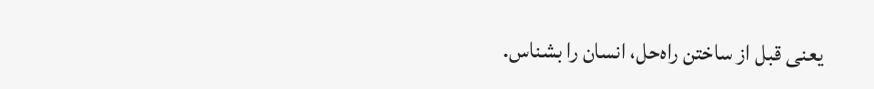یعنی قبل از ساختن راه‌حل، انسان را بشناس.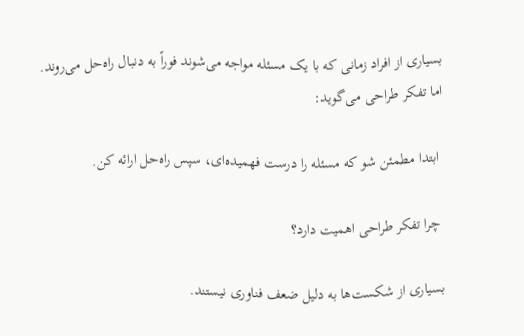بسیاری از افراد زمانی که با یک مسئله مواجه می‌شوند فوراً به دنبال راه‌حل می‌روند. اما تفکر طراحی می‌گوید:

 ابتدا مطمئن شو که مسئله را درست فهمیده‌ای، سپس راه‌حل ارائه کن.

 چرا تفکر طراحی اهمیت دارد؟

بسیاری از شکست‌ها به دلیل ضعف فناوری نیستند.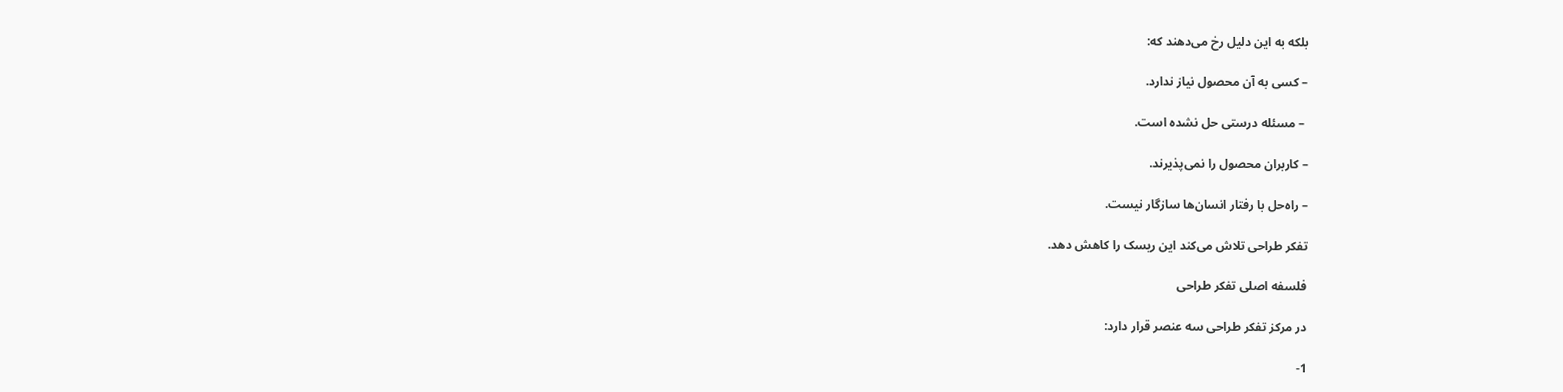بلکه به این دلیل رخ می‌دهند که:

– کسی به آن محصول نیاز ندارد.

 – مسئله درستی حل نشده است.

– کاربران محصول را نمی‌پذیرند.

– راه‌حل با رفتار انسان‌ها سازگار نیست.

تفکر طراحی تلاش می‌کند این ریسک را کاهش دهد.

فلسفه اصلی تفکر طراحی

در مرکز تفکر طراحی سه عنصر قرار دارد:

1-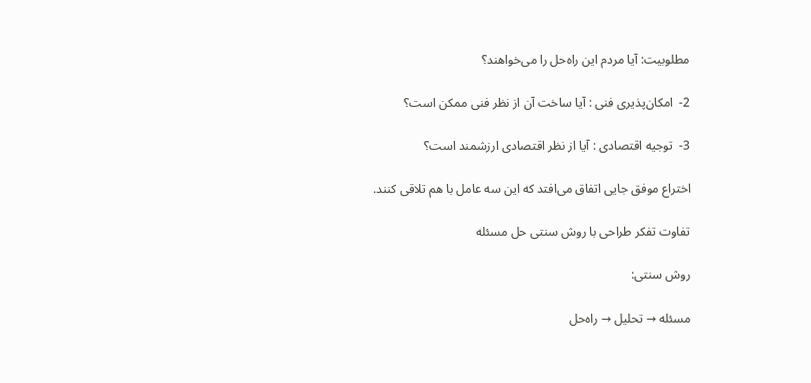مطلوبیت: آیا مردم این راه‌حل را می‌خواهند؟

2-  امکان‌پذیری فنی : آیا ساخت آن از نظر فنی ممکن است؟

3-  توجیه اقتصادی : آیا از نظر اقتصادی ارزشمند است؟

اختراع موفق جایی اتفاق می‌افتد که این سه عامل با هم تلاقی کنند.

تفاوت تفکر طراحی با روش سنتی حل مسئله

روش سنتی:

مسئله → تحلیل → راه‌حل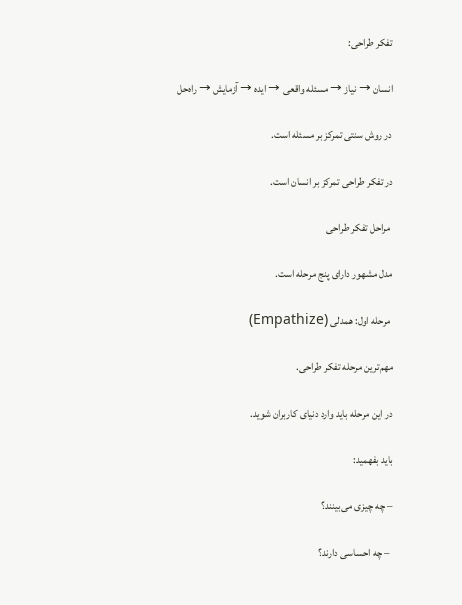تفکر طراحی:

انسان → نیاز → مسئله واقعی → ایده → آزمایش → راه‌حل

در روش سنتی تمرکز بر مسئله است.

در تفکر طراحی تمرکز بر انسان است.

 مراحل تفکر طراحی

مدل مشهور دارای پنج مرحله است.

 مرحله اول: همدلی (Empathize)

مهم‌ترین مرحله تفکر طراحی.

در این مرحله باید وارد دنیای کاربران شوید.

باید بفهمید:

– چه چیزی می‌بینند؟

 – چه احساسی دارند؟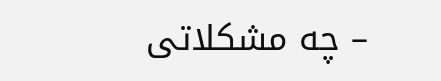– چه مشکلاتی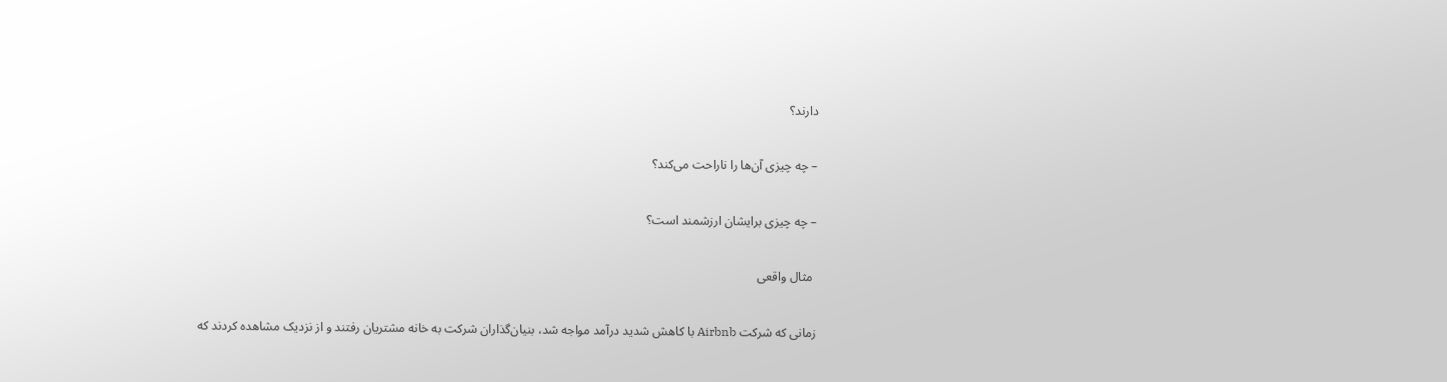دارند؟

– چه چیزی آن‌ها را ناراحت می‌کند؟

– چه چیزی برایشان ارزشمند است؟

 مثال واقعی

زمانی که شرکت Airbnb با کاهش شدید درآمد مواجه شد، بنیان‌گذاران شرکت به خانه مشتریان رفتند و از نزدیک مشاهده کردند که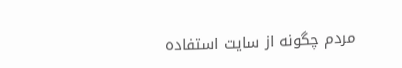مردم چگونه از سایت استفاده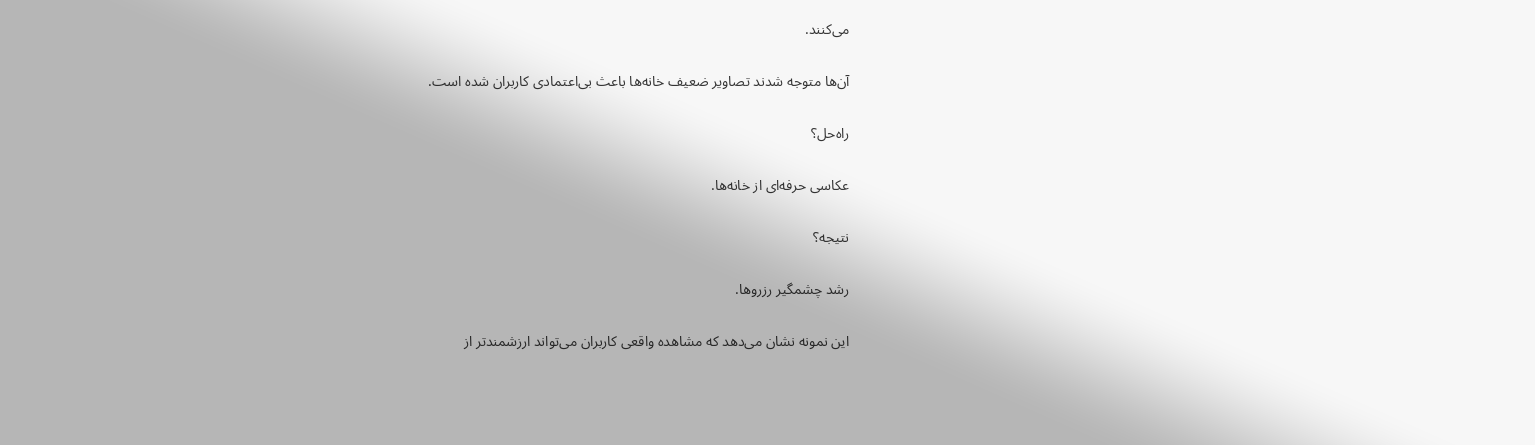می‌کنند.

آن‌ها متوجه شدند تصاویر ضعیف خانه‌ها باعث بی‌اعتمادی کاربران شده است.

راه‌حل؟

عکاسی حرفه‌ای از خانه‌ها.

نتیجه؟

رشد چشمگیر رزروها.

این نمونه نشان می‌دهد که مشاهده واقعی کاربران می‌تواند ارزشمندتر از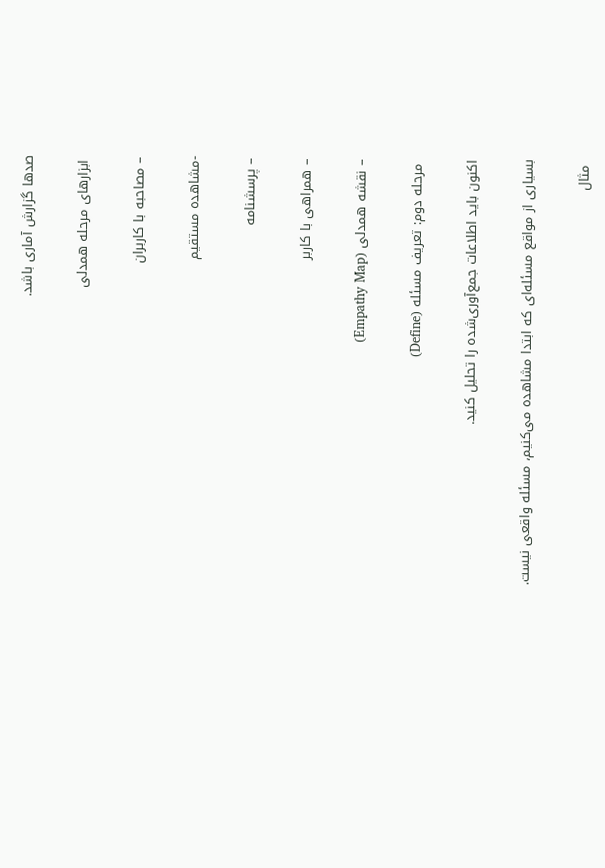صدها گزارش آماری باشد.

 ابزارهای مرحله همدلی

– مصاحبه با کاربران

-مشاهده مستقیم

– پرسشنامه

– همراهی با کاربر

– نقشه همدلی (Empathy Map)

 مرحله دوم: تعریف مسئله (Define)

اکنون باید اطلاعات جمع‌آوری‌شده را تحلیل کنید.

بسیاری از مواقع مسئله‌ای که ابتدا مشاهده می‌کنیم، مسئله واقعی نیست.

 مثال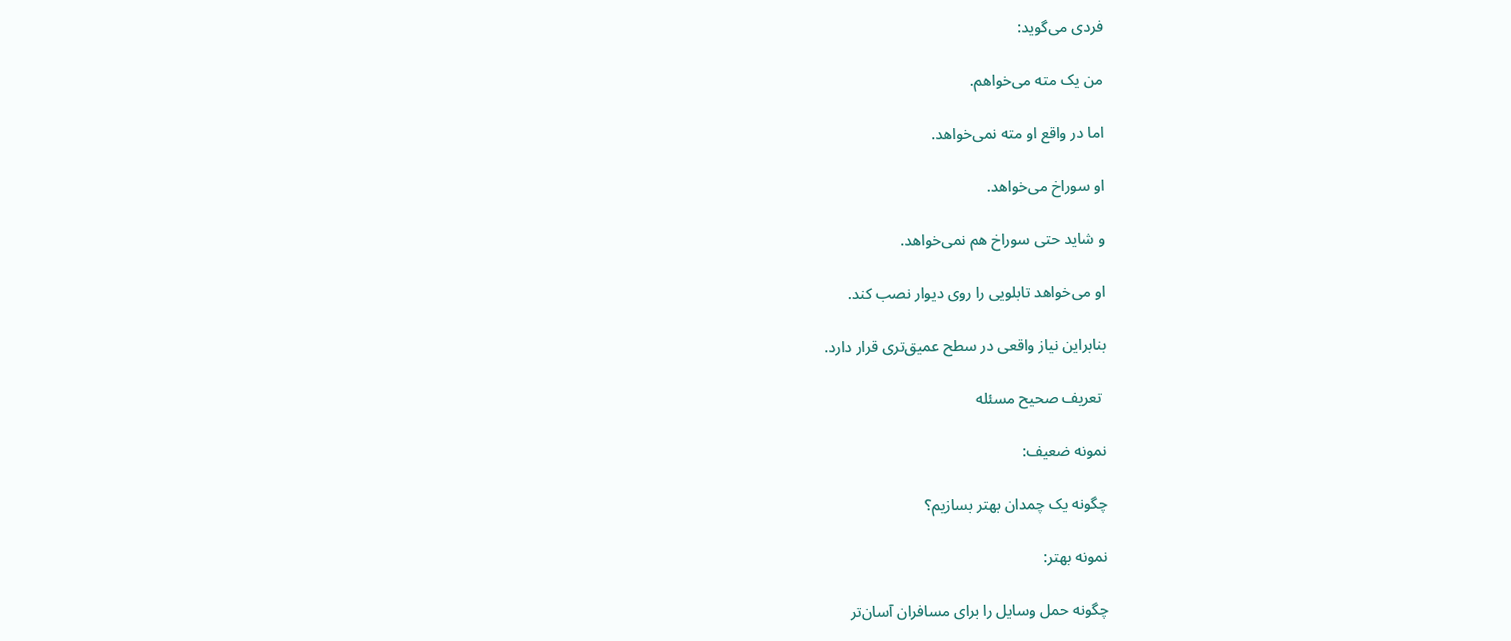فردی می‌گوید:

من یک مته می‌خواهم.

اما در واقع او مته نمی‌خواهد.

او سوراخ می‌خواهد.

و شاید حتی سوراخ هم نمی‌خواهد.

او می‌خواهد تابلویی را روی دیوار نصب کند.

بنابراین نیاز واقعی در سطح عمیق‌تری قرار دارد.

 تعریف صحیح مسئله

نمونه ضعیف:

چگونه یک چمدان بهتر بسازیم؟

نمونه بهتر:

چگونه حمل وسایل را برای مسافران آسان‌تر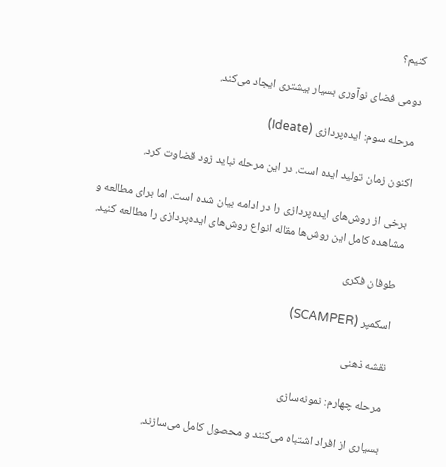کنیم؟

دومی فضای نوآوری بسیار بیشتری ایجاد می‌کند.

 مرحله سوم: ایده‌پردازی (Ideate)

اکنون زمان تولید ایده است. در این مرحله نباید زود قضاوت کرد.

برخی از روش‌های ایده‌پردازی را در ادامه بیان شده است. اما برای مطالعه و مشاهده کامل این روش‌ها مقاله انواع روش‌های ایده‌پردازی را مطالعه کنید.

 طوفان فکری

 اسکمپر (SCAMPER)

 نقشه ذهنی

 مرحله چهارم: نمونه‌سازی

بسیاری از افراد اشتباه می‌کنند و محصول کامل می‌سازند.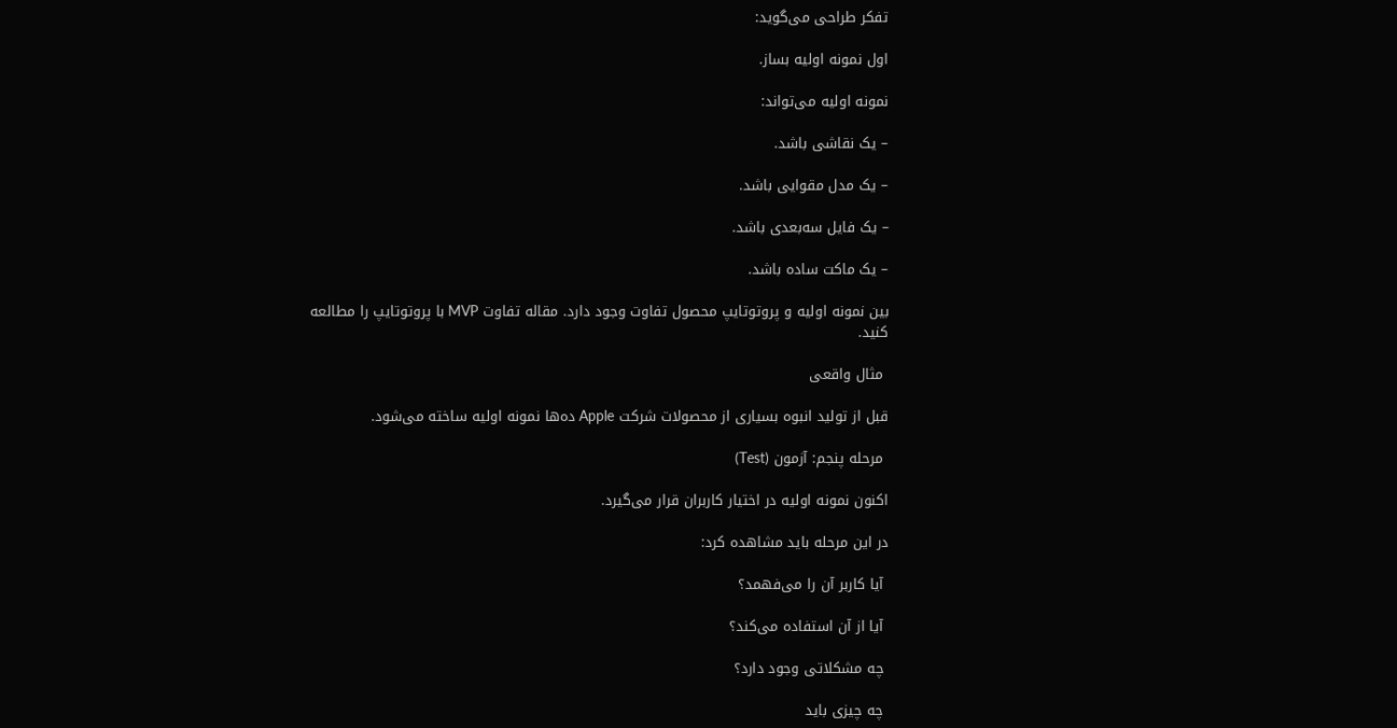تفکر طراحی می‌گوید:

اول نمونه اولیه بساز.

نمونه اولیه می‌تواند:

– یک نقاشی باشد.

– یک مدل مقوایی باشد.

– یک فایل سه‌بعدی باشد.

– یک ماکت ساده باشد.

بین نمونه اولیه و پروتوتایپ محصول تفاوت وجود دارد. مقاله تفاوت MVP با پروتوتایپ را مطالعه کنید.

 مثال واقعی

قبل از تولید انبوه بسیاری از محصولات شرکت Apple ده‌ها نمونه اولیه ساخته می‌شود.

 مرحله پنجم: آزمون (Test)

اکنون نمونه اولیه در اختیار کاربران قرار می‌گیرد.

در این مرحله باید مشاهده کرد:

 آیا کاربر آن را می‌فهمد؟

 آیا از آن استفاده می‌کند؟

 چه مشکلاتی وجود دارد؟

 چه چیزی باید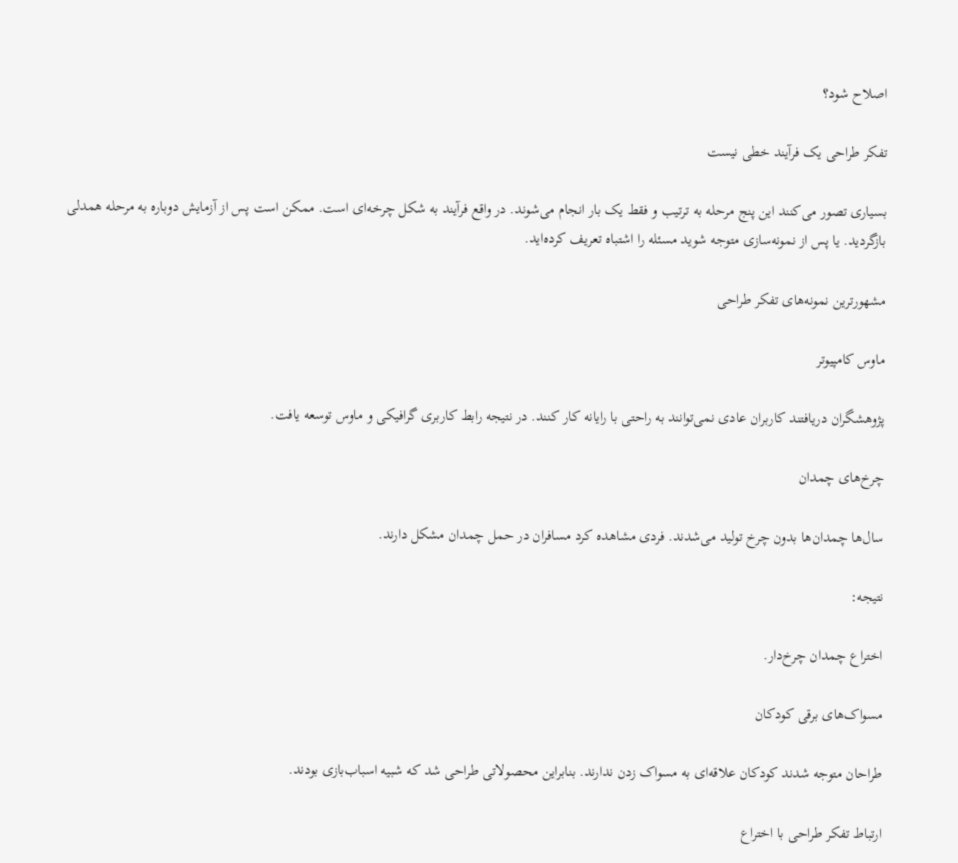اصلاح شود؟

تفکر طراحی یک فرآیند خطی نیست

بسیاری تصور می‌کنند این پنج مرحله به ترتیب و فقط یک بار انجام می‌شوند. در واقع فرآیند به شکل چرخه‌ای است. ممکن است پس از آزمایش دوباره به مرحله همدلی بازگردید. یا پس از نمونه‌سازی متوجه شوید مسئله را اشتباه تعریف کرده‌اید.

مشهورترین نمونه‌های تفکر طراحی

ماوس کامپیوتر

پژوهشگران دریافتند کاربران عادی نمی‌توانند به راحتی با رایانه کار کنند. در نتیجه رابط کاربری گرافیکی و ماوس توسعه یافت.

چرخ‌های چمدان

سال‌ها چمدان‌ها بدون چرخ تولید می‌شدند. فردی مشاهده کرد مسافران در حمل چمدان مشکل دارند.

نتیجه:

اختراع چمدان چرخ‌دار.

مسواک‌های برقی کودکان

طراحان متوجه شدند کودکان علاقه‌ای به مسواک زدن ندارند. بنابراین محصولاتی طراحی شد که شبیه اسباب‌بازی بودند.

ارتباط تفکر طراحی با اختراع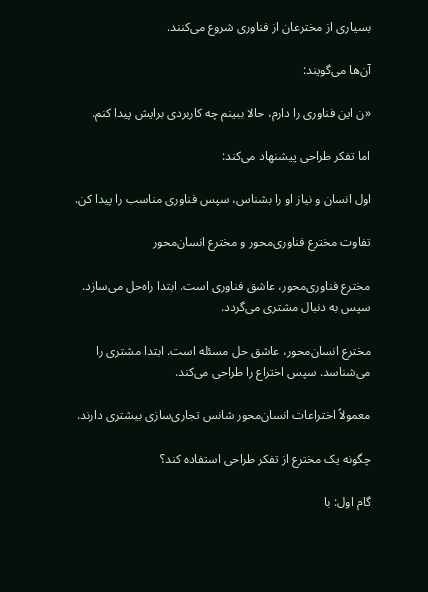بسیاری از مخترعان از فناوری شروع می‌کنند.

آن‌ها می‌گویند:

«ن این فناوری را دارم، حالا ببینم چه کاربردی برایش پیدا کنم.

اما تفکر طراحی پیشنهاد می‌کند:

اول انسان و نیاز او را بشناس، سپس فناوری مناسب را پیدا کن.

تفاوت مخترع فناوری‌محور و مخترع انسان‌محور

مخترع فناوری‌محور، عاشق فناوری است. ابتدا راه‌حل می‌سازد. سپس به دنبال مشتری می‌گردد.

مخترع انسان‌محور، عاشق حل مسئله است. ابتدا مشتری را می‌شناسد. سپس اختراع را طراحی می‌کند.

معمولاً اختراعات انسان‌محور شانس تجاری‌سازی بیشتری دارند.

چگونه یک مخترع از تفکر طراحی استفاده کند؟

گام اول: با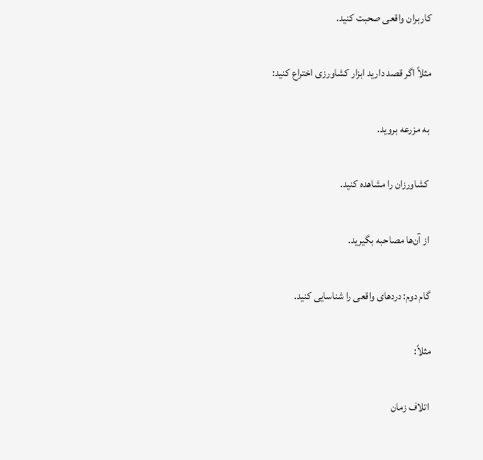کاربران واقعی صحبت کنید.

مثلاً اگر قصد دارید ابزار کشاورزی اختراع کنید:

 به مزرعه بروید.

 کشاورزان را مشاهده کنید.

 از آن‌ها مصاحبه بگیرید.

گام دوم: دردهای واقعی را شناسایی کنید.

مثلاً:

 اتلاف زمان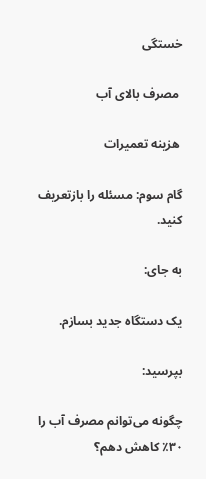خستگی

 مصرف بالای آب

 هزینه تعمیرات

گام سوم: مسئله را بازتعریف کنید.

به جای:

یک دستگاه جدید بسازم.

بپرسید:

چگونه می‌توانم مصرف آب را ۳۰٪ کاهش دهم؟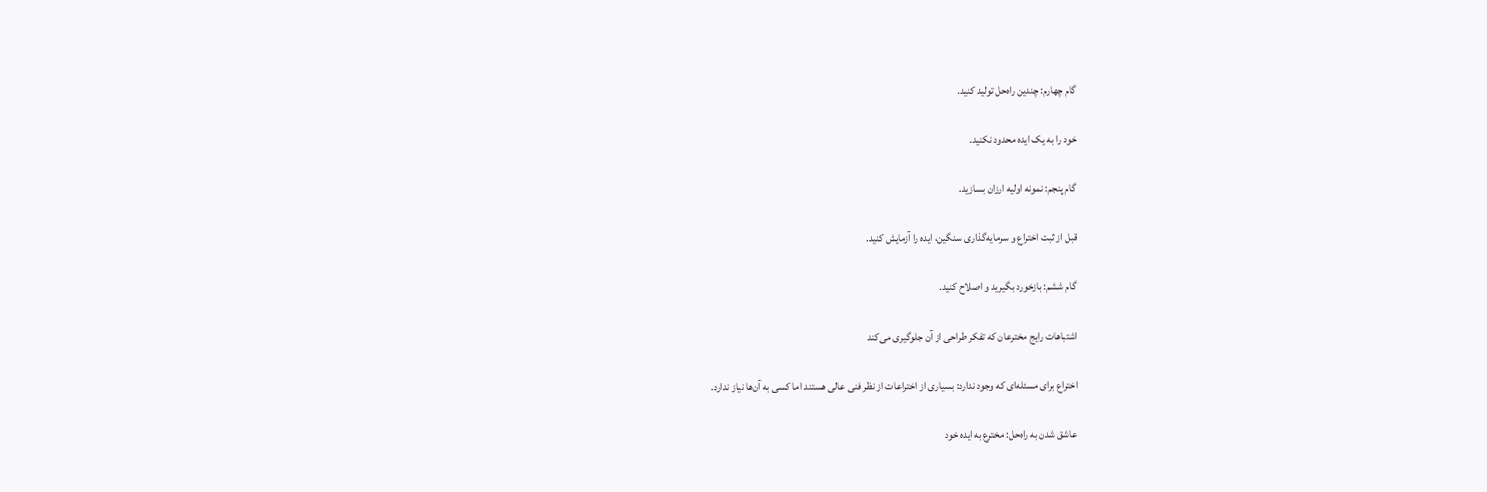گام چهارم: چندین راه‌حل تولید کنید.

خود را به یک ایده محدود نکنید.

گام پنجم: نمونه اولیه ارزان بسازید.

قبل از ثبت اختراع و سرمایه‌گذاری سنگین، ایده را آزمایش کنید.

گام ششم: بازخورد بگیرید و اصلاح کنید.

اشتباهات رایج مخترعان که تفکر طراحی از آن جلوگیری می‌کند

اختراع برای مسئله‌ای که وجود ندارد: بسیاری از اختراعات از نظر فنی عالی هستند اما کسی به آن‌ها نیاز ندارد.

عاشق شدن به راه‌حل: مخترع به ایده خود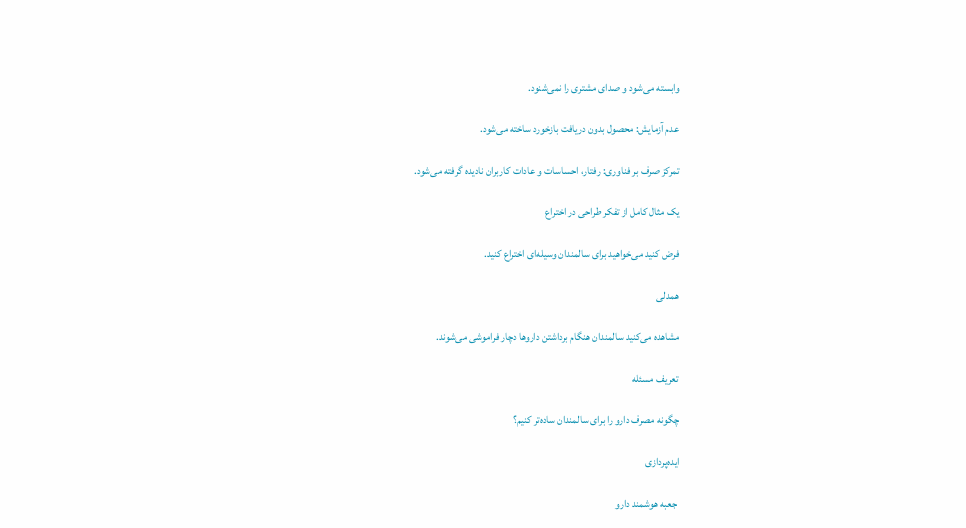وابسته می‌شود و صدای مشتری را نمی‌شنود.

عدم آزمایش: محصول بدون دریافت بازخورد ساخته می‌شود.

تمرکز صرف بر فناوری: رفتار، احساسات و عادات کاربران نادیده گرفته می‌شود.

یک مثال کامل از تفکر طراحی در اختراع

فرض کنید می‌خواهید برای سالمندان وسیله‌ای اختراع کنید.

همدلی

مشاهده می‌کنید سالمندان هنگام برداشتن داروها دچار فراموشی می‌شوند.

تعریف مسئله

چگونه مصرف دارو را برای سالمندان ساده‌تر کنیم؟

ایده‌پردازی

 جعبه هوشمند دارو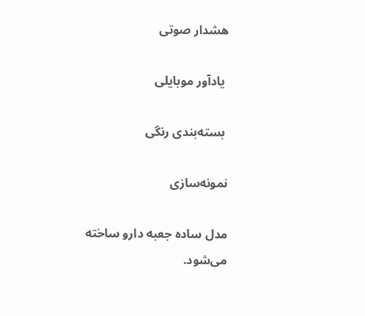هشدار صوتی

 یادآور موبایلی

 بسته‌بندی رنگی

نمونه‌سازی

مدل ساده جعبه دارو ساخته می‌شود.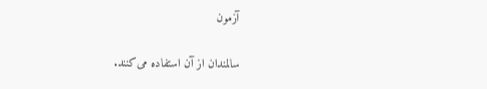آزمون

سالمندان از آن استفاده می‌کنند.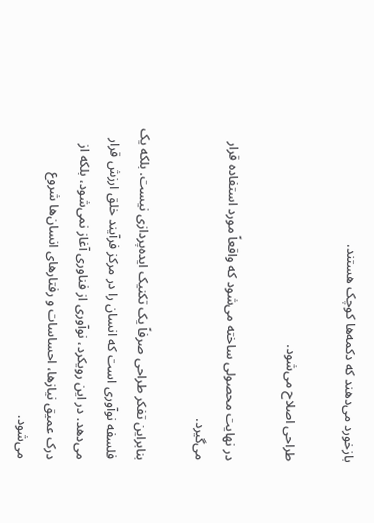بازخورد می‌دهند که دکمه‌ها کوچک هستند.

طراحی اصلاح می‌شود.

در نهایت محصولی ساخته می‌شود که واقعاً مورد استفاده قرار می‌گیرد.

بنابراین تفکر طراحی صرفاً یک تکنیک ایده‌پردازی نیست. بلکه یک فلسفه نوآوری است که انسان را در مرکز فرآیند خلق ارزش قرار می‌دهد. در این رویکرد، نوآوری از فناوری آغاز نمی‌شود، بلکه از درک عمیق نیازها، احساسات و رفتارهای انسان‌ها شروع می‌شود.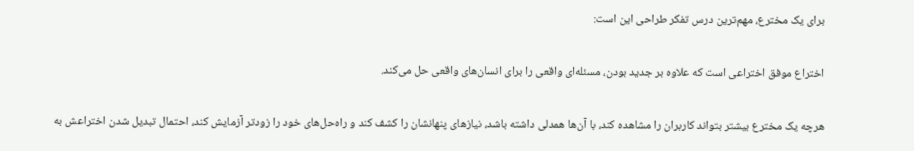برای یک مخترع، مهم‌ترین درس تفکر طراحی این است:

اختراع موفق اختراعی است که علاوه بر جدید بودن، مسئله‌ای واقعی را برای انسان‌های واقعی حل می‌کند.

هرچه یک مخترع بیشتر بتواند کاربران را مشاهده کند، با آن‌ها همدلی داشته باشد، نیازهای پنهانشان را کشف کند و راه‌حل‌های خود را زودتر آزمایش کند، احتمال تبدیل شدن اختراعش به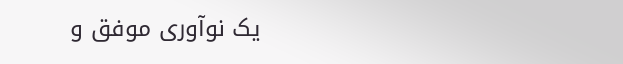یک نوآوری موفق و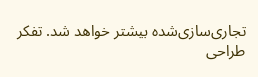تجاری‌سازی‌شده بیشتر خواهد شد. تفکر طراحی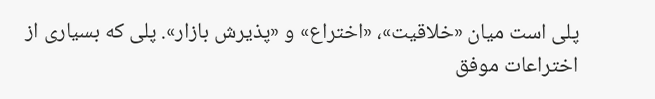پلی است میان «خلاقیت»، «اختراع» و «پذیرش بازار». پلی که بسیاری از اختراعات موفق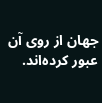جهان از روی آن عبور کرده‌اند.